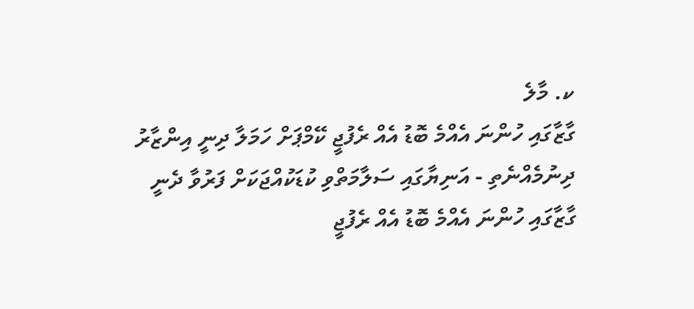ކ. މާލެ
ގާޒާގައި ހުންނަ އެއްމެ ބޮޑު އެއް ރެފުޖީ ކޭމްޕަށް ހަމަލާ ދިނީ އިންޒާރު ދިނުމެއްނެތި - އަނިޔާގައި ސަލާމަތްވި ކުޑަކުއްޖަކަށް ފަރުވާ ދެނީ
ގާޒާގައި ހުންނަ އެއްމެ ބޮޑު އެއް ރެފުޖީ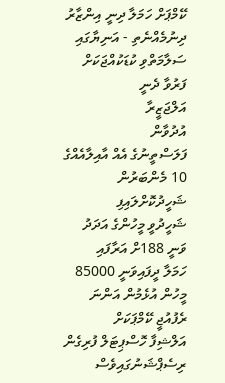ކޭމްޕަށް ހަމަލާ ދިނީ އިންޒާރު ދިނުމެއްނެތި - އަނިޔާގައި ސަލާމަތްވި ކުޑަކުއްޖަކަށް ފަރުވާ ދެނީ
އަލްޖަޒީރާ
އުދުވާން
ފަލަސްތީނުގެ އެއް އާއިލާއެއްގެ 10 މެންބަރުން ޝަހީދުކޮށްލައިފި
ޝަހީދުވީ މީހުންގެ އަދަދު ވަނީ 188ށް އަރާފައި
ހަމަލާ ދީފައިވަނީ 85000 މީހުން އުޅެމުން އަންނަ ރެފުއުޖީ ކޭމްޕަކަށް
އަލްޝިފާ ހޮސްޕިޓަލް ފުރިގެން ރިސެޕްޝަނުގައިވެސް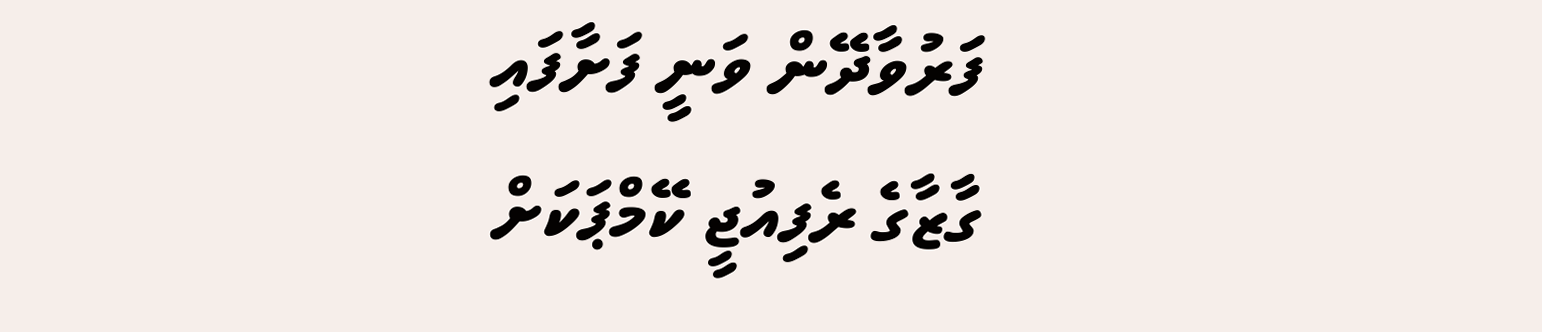ފަރުވާދޭން ވަނީ ފަށާފައި
ގާޒާގެ ރެފިއުޖީ ކޭމްޕަކަށް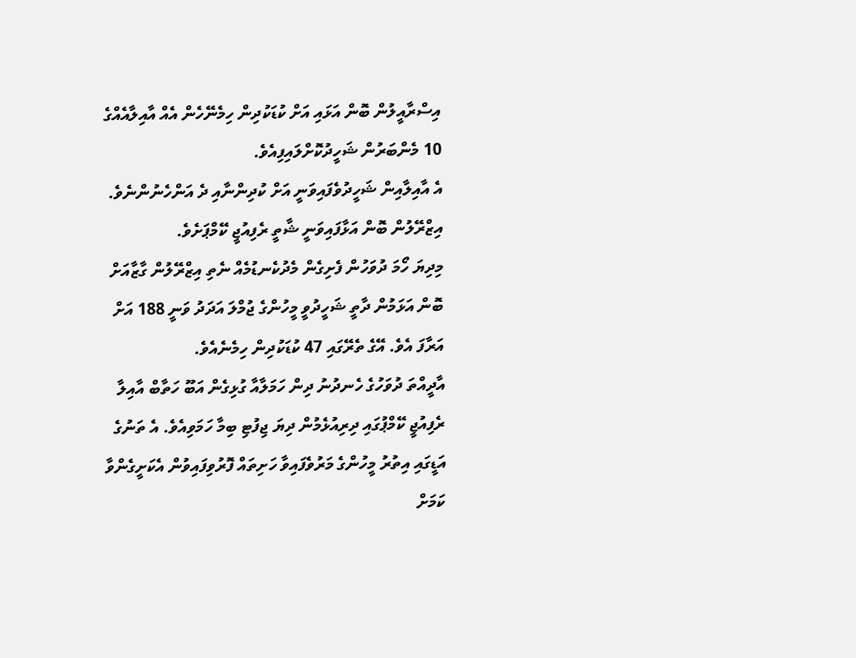އިސްރާއީލުން ބޮން އަޅައި އަށް ކުޑަކުދިން ހިމެނޭހެން އެއް އާއިލާއެއްގެ 10 މެންބަރުން ޝަހީދުކޮށްލައިފިއެވެ.
އެ އާއިލާއިން ޝަހީދުވެފައިވަނީ އަށް ކުދިންނާއި ދެ އަންހެނުންނެވެ. އިޒްރޭލުން ބޮން އަޅާފައިވަނީ ޝާތީ ރެފިއުޖީ ކޭމްޕަށެވެ.
މިދިޔަ ހޯމަ ދުވަހުން ފެށިގެން މެދުކެނޑުމެއް ނެތި އިޒްރޭލުން ގާޒާއަށް ބޮން އަޅަމުން ދާތީ ޝަހީދުވީ މީހުންގެ ޖުމްލަ އަދަދު ވަނީ 188 އަށް އަރާފަ އެވެ. އޭގެ ތެރޭގައި 47 ކުޑަކުދިން ހިމެނެއެވެ.
އާދީއްތަ ދުވަހުގެ ހެނދުނު ދިން ހަމަލާއާ ގުޅިގެން އަބޫ ހަތާބް އާއިލާ ރެފިއުޖީ ކޭމްޕުގައި ދިރިއުޅެމުން ދިޔަ ޖިފުޓި ބިމާ ހަމަވިއެވެ. އެ ތަނުގެ އަޑީގައި އިތުރު މީހުންގެ މަރުވެފައިވާ ހަށިތައް ފޮރުވިފައިވުން އެކަށީގެންވާ ކަމަށް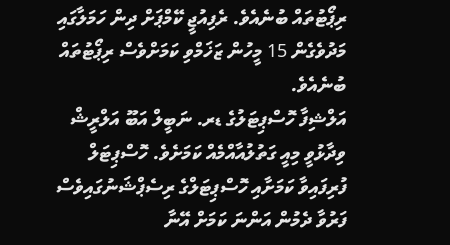ރިޕޯޓުތައް ބުނެއެވެ. ރެފިއުޖީ ކޭމްޕަށް ދިން ހަމަލާގައި މަދުވެގެން 15 މީހުން ޒަޚަމްވި ކަމަށްވެސް ރިޕޯޓުތައް ބުނެއެވެ.
އަލްޝިފާ ހޮސްޕިޓަލުގެ ޑރ. ނަބީލް އަބޫ އަލްރީޝް ވިދާޅުވީ މިއީ ގަތުލުއާއްމެއް ކަމަށެވެ. ހޮސްޕިޓަލް ފުރިފައިވާ ކަމަށާއި ހޮސްޕިޓަލްގެ ރިސެޕްޝަނުގައިވެސް ފަރުވާ ދެމުން އަންނަ ކަމަށް އޭނާ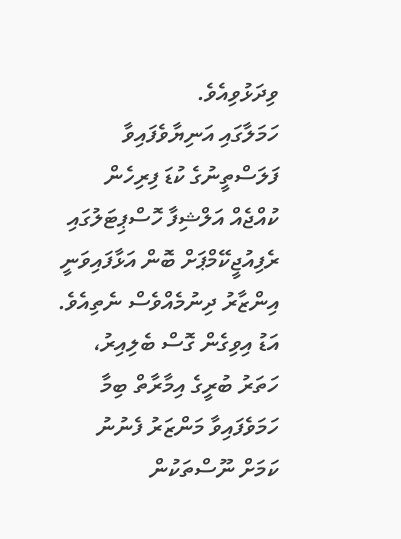ވިދަޅުވިއެވެ.
ހަމަލާގައި އަނިޔާވެފައިވާ ފަލަސްތީނުގެ ކުޑަ ފިރިހެން ކުއްޖެއް އަލްޝިފާ ހޮސްޕިޓަލުގައި
ރެފިއުޖީކޭމްޕަށް ބޮން އަޅާފައިވަނީ އިންޒާރު ދިނުމެއްވެސް ނެތިއެވެ. އަޑު އިވިގެން ގޮސް ބެލިއިރު، ހަތަރު ބުރީގެ އިމާރާތް ބިމާ ހަމަވެފައިވާ މަންޒަރު ފެނުނު ކަމަށް ނޫސްތަކުން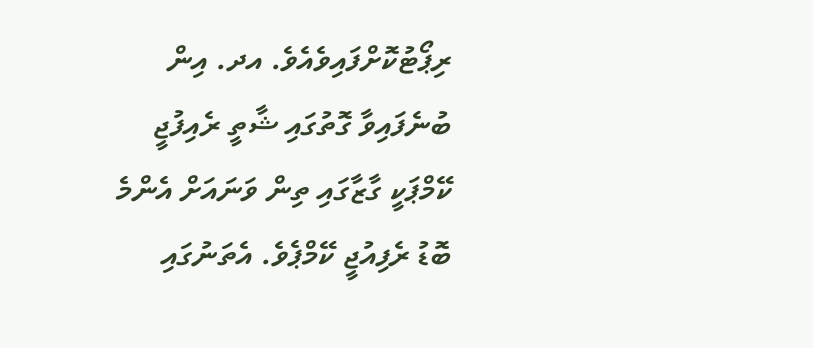ރިޕޯޓުކޮށްފައިވެއެވެ. އދ. އިން ބުނެފައިވާ ގޮތުގައި ޝާތީ ރެއިފުޖީ ކޭމްޕަކީ ގާޒާގައި ތިން ވަނައަށް އެންމެ ބޮޑު ރެފިއުޖީ ކޭމްޕެވެ. އެތަނުގައި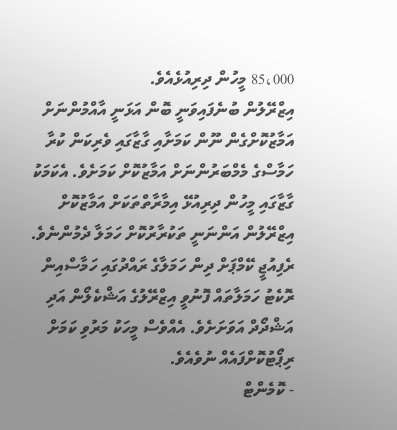85،000 މީހުން ދިރިއުޅެއެވެ.
އިޒްރޭލުން ބުނެފައިވަނީ ބޮން އަޅަނީ އާއްމުންނަށް އަމާޒުކޮށްގެން ނޫން ކަމަށާއި ގާޒާގައި ވެރިކަން ކުރާ ހަމާސްގެ މެމްބަރުންނަށް އަމާޒުކޮށް ކަމަށެވެ. އެކަމަކު ގާޒާގައި މީހުން ދިރިއުޅޭ އިމާރާތްތަކަށް އަމާޒުކޮށް އިޒްރޭލުން އަންނަނީ ތަކުރާރުކޮށް ހަމަލާ ދެމުންނެވެ.
ރެފިއުޖީ ކޭމްޕަށް ދިން ހަމަލާގެ ރައްދުގައި ހަމާސްއިން ރޮކެޓު ހަމަލާތައް ފޮނުވީ އިޒްރޭލުގެ އަޝްކެލޯން އަދި އަޝްދޯދް އަވަށަށެވެ. އެއްވެސް މީހަކު މަރުވި ކަމަށް ރިޕޯޓުކޮށްފައެއް ނުވެއެވެ.
- ކޮމެންޓް